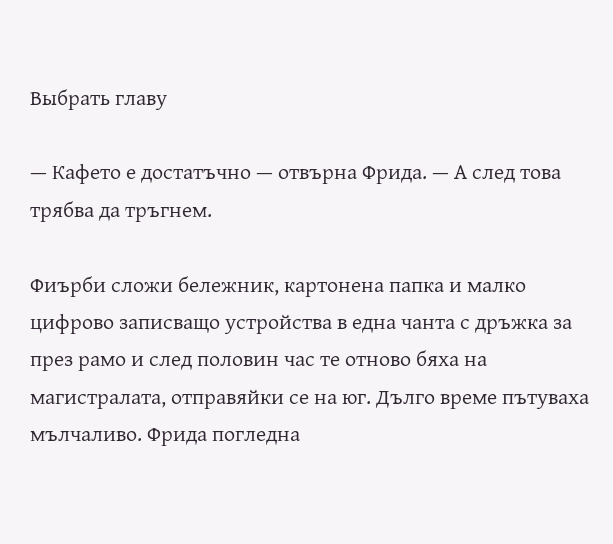Выбрать главу

— Кафето е достатъчно — отвърна Фрида. — А след това трябва да тръгнем.

Фиърби сложи бележник, картонена папка и малко цифрово записващо устройства в една чанта с дръжка за през рамо и след половин час те отново бяха на магистралата, отправяйки се на юг. Дълго време пътуваха мълчаливо. Фрида погледна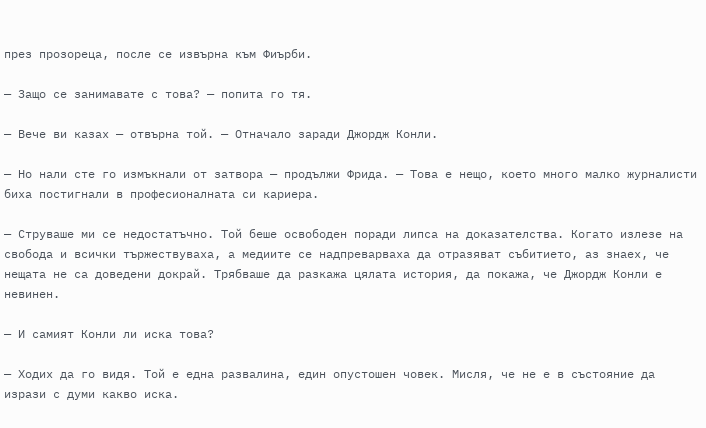през прозореца, после се извърна към Фиърби.

— Защо се занимавате с това? — попита го тя.

— Вече ви казах — отвърна той. — Отначало заради Джордж Конли.

— Но нали сте го измъкнали от затвора — продължи Фрида. — Това е нещо, което много малко журналисти биха постигнали в професионалната си кариера.

— Струваше ми се недостатъчно. Той беше освободен поради липса на доказателства. Когато излезе на свобода и всички тържествуваха, а медиите се надпреварваха да отразяват събитието, аз знаех, че нещата не са доведени докрай. Трябваше да разкажа цялата история, да покажа, че Джордж Конли е невинен.

— И самият Конли ли иска това?

— Ходих да го видя. Той е една развалина, един опустошен човек. Мисля, че не е в състояние да изрази с думи какво иска.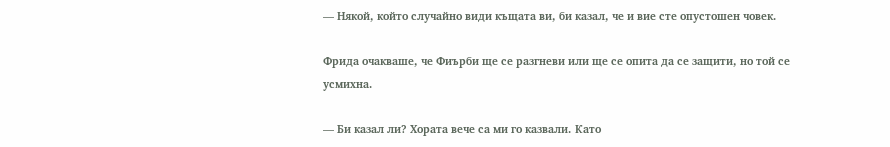— Някой, който случайно види къщата ви, би казал, че и вие сте опустошен човек.

Фрида очакваше, че Фиърби ще се разгневи или ще се опита да се защити, но той се усмихна.

— Би казал ли? Хората вече са ми го казвали. Като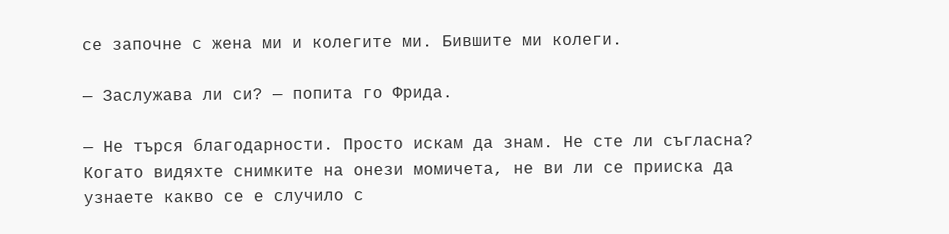се започне с жена ми и колегите ми. Бившите ми колеги.

— Заслужава ли си? — попита го Фрида.

— Не търся благодарности. Просто искам да знам. Не сте ли съгласна? Когато видяхте снимките на онези момичета, не ви ли се прииска да узнаете какво се е случило с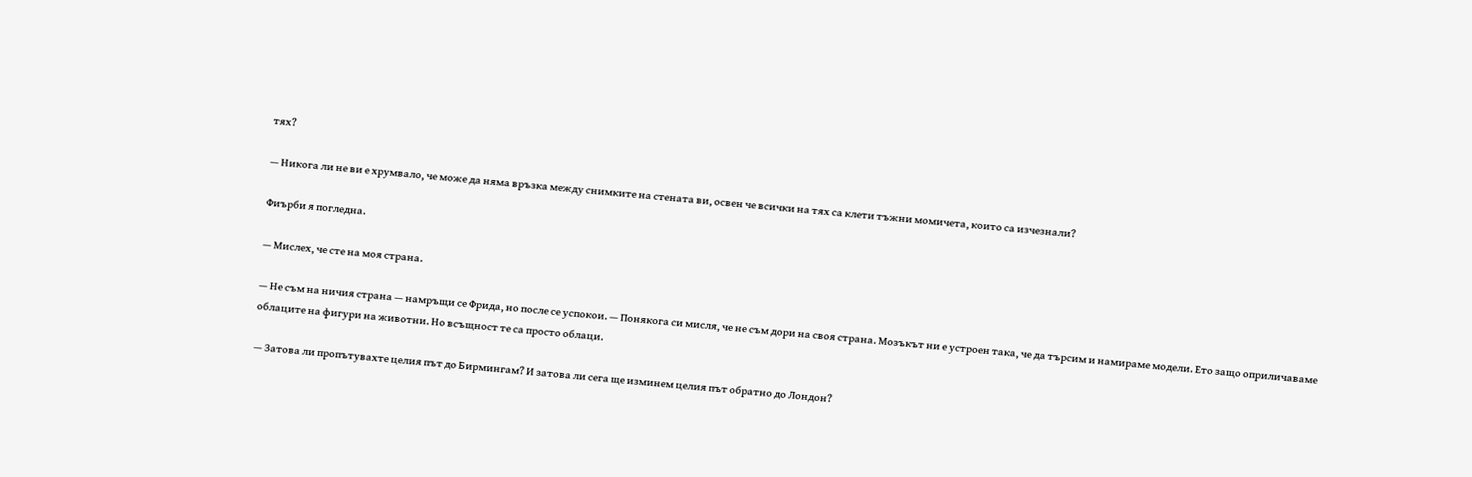тях?

— Никога ли не ви е хрумвало, че може да няма връзка между снимките на стената ви, освен че всички на тях са клети тъжни момичета, които са изчезнали?

Фиърби я погледна.

— Мислех, че сте на моя страна.

— Не съм на ничия страна — намръщи се Фрида, но после се успокои. — Понякога си мисля, че не съм дори на своя страна. Мозъкът ни е устроен така, че да търсим и намираме модели. Ето защо оприличаваме облаците на фигури на животни. Но всъщност те са просто облаци.

— Затова ли пропътувахте целия път до Бирмингам? И затова ли сега ще изминем целия път обратно до Лондон?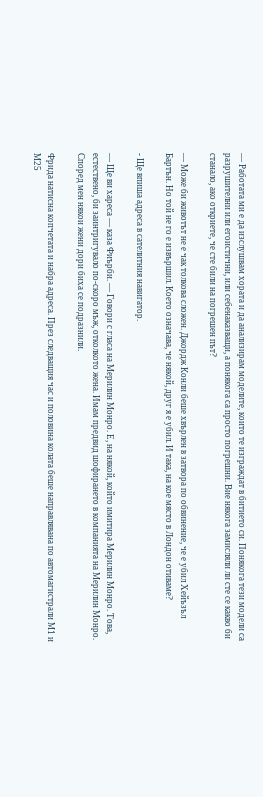— Работата ми е да изслушвам хората и да анализирам моделите, които те изграждат в битието си. Понякога тези модели са разрушителни или егоистични, или себенаказващи, а понякога са просто погрешни. Вие някога замисляли ли сте се какво би станало, ако откриете, че сте били на погрешен път?

— Може би животът не е чак толкова сложен. Джордж Конли беше хвърлен в затвора по обвинение, че е убил Хейъзъл Бартън. Но той не го е извършил. Което означава, че някой, друг я е убил. И така, на кое място в Лондон отиваме?

- Ще впиша адреса в сателитния навигатор.

— Ще ви хареса — каза Фиърби. — Говори с гласа на Мерилин Монро. Е, на някой, който имитира Мерилин Монро. Това, естествено, би заинтригувало по-скоро мъж, отколкото жена. Имам предвид шофирането в компанията на Мерилин Монро. Според мен някои жени дори биха се подразнили.

Фрида натисна копчетата и набра адреса. През следващия час и половина колата беше направлявана по автомагистрали М1 и М25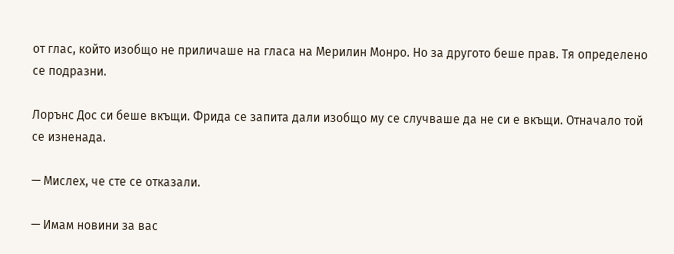от глас, който изобщо не приличаше на гласа на Мерилин Монро. Но за другото беше прав. Тя определено се подразни.

Лорънс Дос си беше вкъщи. Фрида се запита дали изобщо му се случваше да не си е вкъщи. Отначало той се изненада.

— Мислех, че сте се отказали.

— Имам новини за вас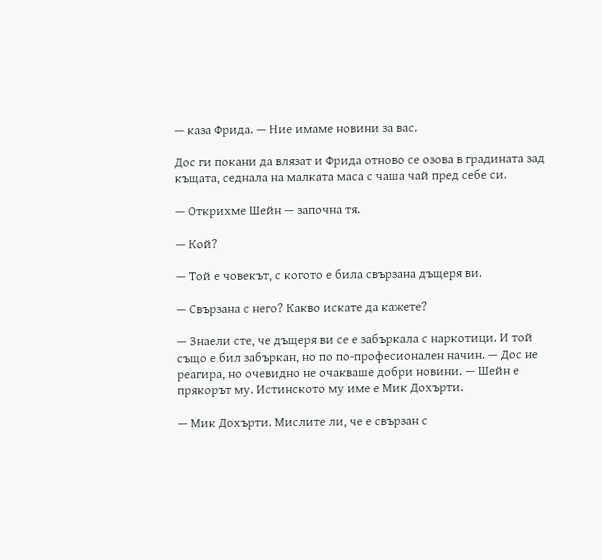— каза Фрида. — Ние имаме новини за вас.

Дос ги покани да влязат и Фрида отново се озова в градината зад къщата, седнала на малката маса с чаша чай пред себе си.

— Открихме Шейн — започна тя.

— Кой?

— Той е човекът, с когото е била свързана дъщеря ви.

— Свързана с него? Какво искате да кажете?

— Знаели сте, че дъщеря ви се е забъркала с наркотици. И той също е бил забъркан, но по по-професионален начин. — Дос не реагира, но очевидно не очакваше добри новини. — Шейн е прякорът му. Истинското му име е Мик Дохърти.

— Мик Дохърти. Мислите ли, че е свързан с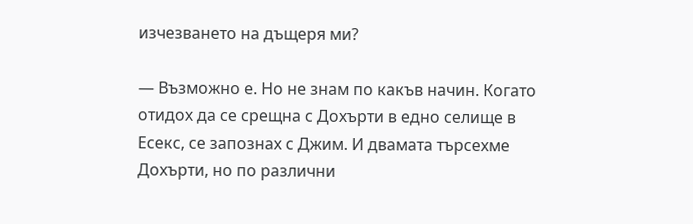изчезването на дъщеря ми?

— Възможно е. Но не знам по какъв начин. Когато отидох да се срещна с Дохърти в едно селище в Есекс, се запознах с Джим. И двамата търсехме Дохърти, но по различни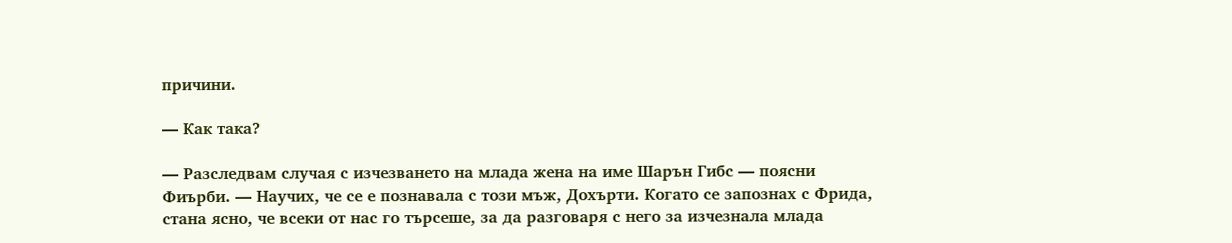причини.

— Как така?

— Разследвам случая с изчезването на млада жена на име Шарън Гибс — поясни Фиърби. — Научих, че се е познавала с този мъж, Дохърти. Когато се запознах с Фрида, стана ясно, че всеки от нас го търсеше, за да разговаря с него за изчезнала млада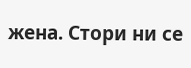жена. Стори ни се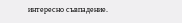интересно съвпадение.